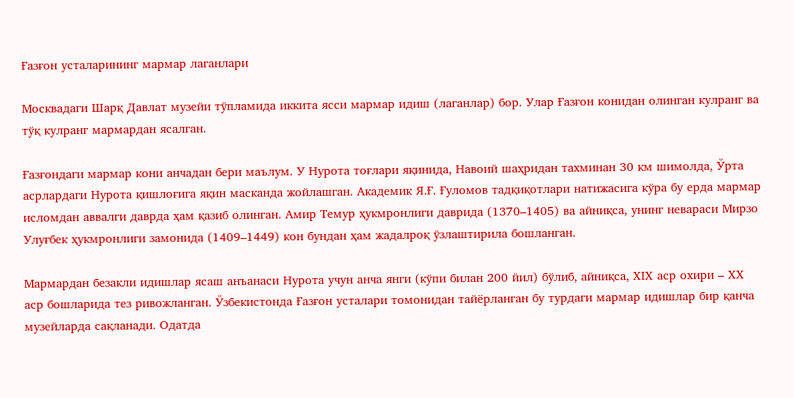Ғазғон усталарининг мармар лаганлари

Москвадаги Шарқ Давлат музейи тўпламида иккита ясси мармар идиш (лаганлар) бор. Улар Ғазғон конидан олинган кулранг ва тўқ кулранг мармардан ясалган.

Ғазғондаги мармар кони анчадан бери маълум. У Нурота тоғлари яқинида, Навоий шаҳридан тахминан 30 км шимолда, Ўрта асрлардаги Нурота қишлоғига яқин масканда жойлашган. Академик Я.Ғ. Ғуломов тадқиқотлари натижасига кўра бу ерда мармар исломдан аввалги даврда ҳам қазиб олинган. Амир Темур ҳукмронлиги даврида (1370–1405) ва айниқса, унинг невараси Мирзо Улуғбек ҳукмронлиги замонида (1409–1449) кон бундан ҳам жадалроқ ўзлаштирила бошланган.

Мармардан безакли идишлар ясаш анъанаси Нурота учун анча янги (кўпи билан 200 йил) бўлиб, айниқса, ХIХ аср охири – ХХ аср бошларида тез ривожланган. Ўзбекистонда Ғазғон усталари томонидан тайёрланган бу турдаги мармар идишлар бир қанча музейларда сақланади. Одатда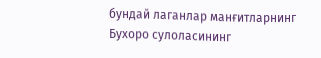бундай лаганлар манғитларнинг Бухоро сулоласининг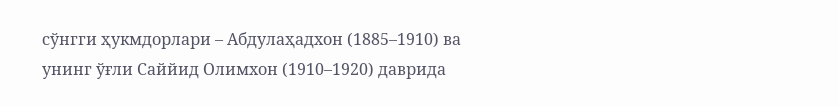сўнгги ҳукмдорлари – Абдулаҳадхон (1885–1910) ва унинг ўғли Саййид Олимхон (1910–1920) даврида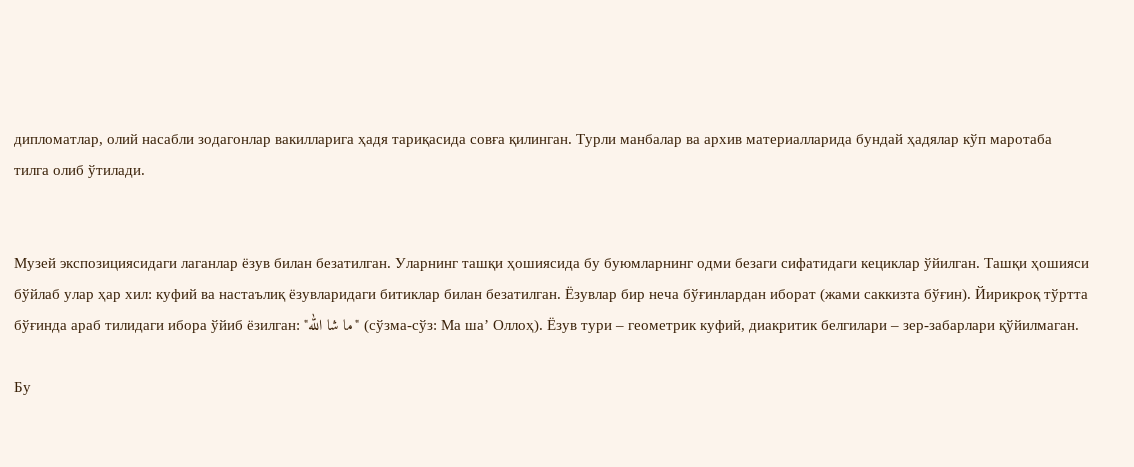дипломатлар, олий насабли зодагонлар вакилларига ҳадя тариқасида совға қилинган. Турли манбалар ва архив материалларида бундай ҳадялар кўп маротаба тилга олиб ўтилади.


Музей экспозициясидаги лаганлар ёзув билан безатилган. Уларнинг ташқи ҳошиясида бу буюмларнинг одми безаги сифатидаги кециклар ўйилган. Ташқи ҳошияси бўйлаб улар ҳар хил: куфий ва настаълиқ ёзувларидаги битиклар билан безатилган. Ёзувлар бир неча бўғинлардан иборат (жами саккизта бўғин). Йирикроқ тўртта бўғинда араб тилидаги ибора ўйиб ёзилган: "ما شا الله" (сўзма-сўз: Ма шаʼ Оллоҳ). Ёзув тури – геометрик куфий, диакритик белгилари – зер-забарлари қўйилмаган.

Бу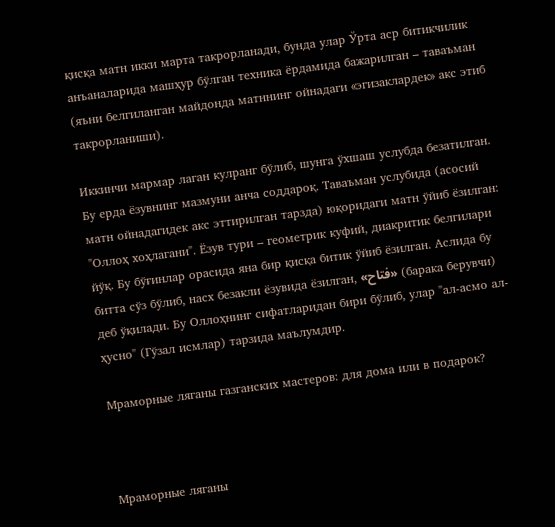қисқа матн икки марта такрорланади, бунда улар Ўрта аср битикчилик анъаналарида машҳур бўлган техника ёрдамида бажарилган – таваъман (яъни белгиланган майдонда матннинг ойнадаги «эгизаклардек» акс этиб такрорланиши).

Иккинчи мармар лаган кулранг бўлиб, шунга ўхшаш услубда безатилган. Бу ерда ёзувнинг мазмуни анча соддароқ. Таваъман услубида (асосий матн ойнадагидек акс эттирилган тарзда) юқоридаги матн ўйиб ёзилган: "Оллоҳ хоҳлагани". Ёзув тури – геометрик куфий, диакритик белгилари йўқ. Бу бўғинлар орасида яна бир қисқа битик ўйиб ёзилган. Аслида бу битта сўз бўлиб, насх безакли ёзувида ёзилган, «فتاح» (барака берувчи) деб ўқилади. Бу Оллоҳнинг сифатларидан бири бўлиб, улар "ал-асмo ал-ҳусно" (Гўзал исмлар) тарзида маълумдир.

Мраморные ляганы газганских мастеров: для дома или в подарок?



Мраморные ляганы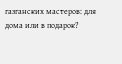газганских мастеров: для дома или в подарок?